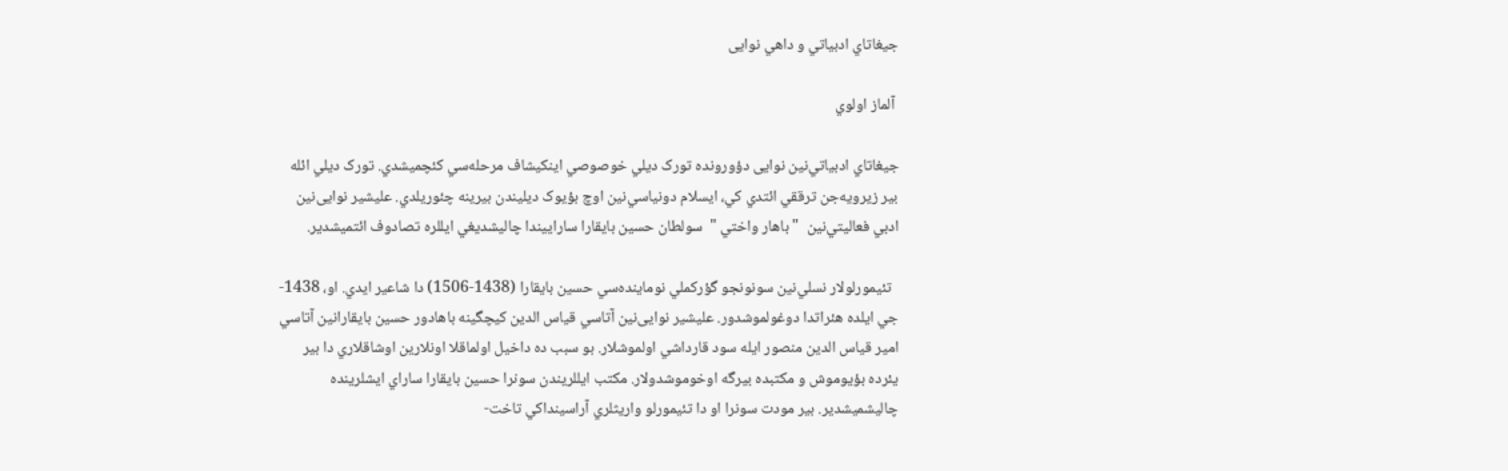جيغاتاي ادبياتي و داهي نوایی

 آلماز اولوي

جيغاتاي ادبياتي‌نين نوایی دؤورونده تورک ديلي خوصوصي اينکيشاف مرحله‌سي کئچميشدي. تورک ديلي ائله بير زيرويه‌جن ترققي ائتدي کي، ايسلام دونياسي‌نين اوچ بؤيوک ديليندن بيرينه چئوريلدي. علیشیر نوایی‌نين ادبي فعاليتي‌نين  " باهار واختي "  سولطان حسین بايقارا ساراييندا چاليشديغي ايللره تصادوف ائتميشدير.

  تئيمورلولار نسلي‌نين سونونجو گؤرکملي نوماينده‌سي حسین بايقارا (1438-1506) دا شاعير ايدي. او، 1438-جي ايلده هئراتدا دوغولموشدور. علیشیر نوایی‌نين آتاسي قیاس الدین کيچگينه باهادور حسین بايقارانين آتاسي امير قیاس الدین منصور ايله سود قارداشي اولموشلار. بو سبب ده داخيل اولماقلا اونلارين اوشاقلاري دا بير يئرده بؤيوموش و مکتبده بيرگه اوخوموشدولار. مکتب ايللريندن سونرا حسین بايقارا ساراي ايشلرينده چاليشميشدير. بير مودت سونرا او دا تئيمورلو واريثلري آراسينداکي تاخت-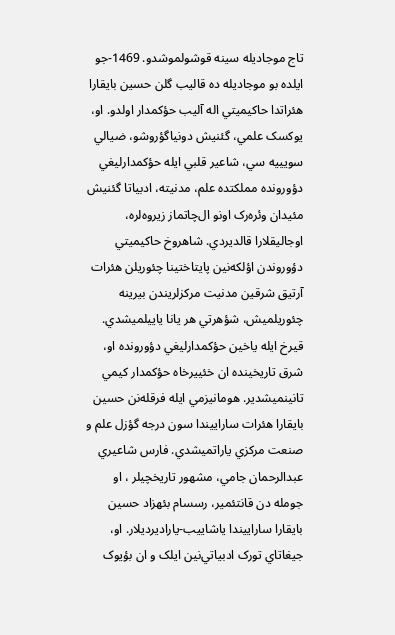تاج موجاديله سينه قوشولموشدو. 1469-جو ايلده بو موجاديله ده قاليب گلن حسین بايقارا هئراتدا حاکيميتي اله آليب حؤکمدار اولدو. او، يوکسک علمي، گئنيش دونياگؤروشو، ضيالي سويييه سي، شاعير قلبي ايله حؤکمدارليغي دؤورونده مملکتده علم، مدنيته، ادبياتا گئنيش مئيدان وئره‌رک اونو ال‌چاتماز زيروه‌لره، اوجاليقلارا قالديردي. شاهروخ حاکيميتي دؤوروندن اؤلکه‌نين پايتاختينا چئوريلن هئرات آرتيق شرقين مدنيت مرکزلريندن بيرينه چئوريلميش، شؤهرتي هر يانا ياييلميشدي. قيرخ ايله ياخين حؤکمدارليغي دؤورونده او، شرق تاريخينده ان خئييرخاه حؤکمدار کيمي تانينميشدير. هومانيزمي ايله فرقله‌نن حسین بايقارا هئرات ساراييندا سون درجه گؤزل علم و صنعت مرکزي ياراتميشدي. فارس شاعيري عبدالرحمان جامي، مشهور تاريخچيلر ، او جومله دن قانتئمير، رسسام بئهزاد حسین بايقارا ساراييندا ياشاييب-ياراديرديلار. او، جيغاتاي تورک ادبياتي‌نين ايلک و ان بؤيوک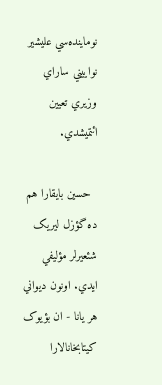نوماينده‌سي علیشیر نواییني ساراي وزیري تعيين ائتميشدي.

  حسین بايقارا هم ده گؤزل ليريک شئعیرلر مؤليفي ايدي. اونون ديواني هر يانا - ان بؤيوک کيتابخانالارا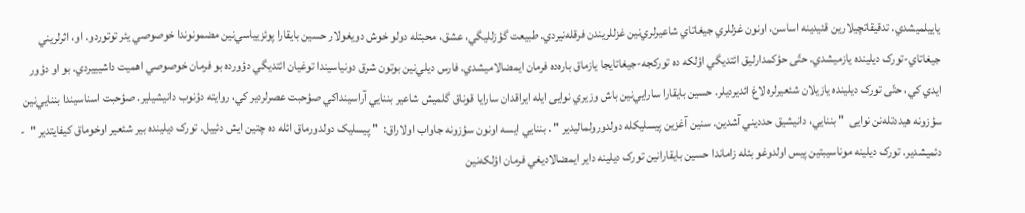ياييلميشدي. تدقيقاتچيلارين قئيدينه اساسن، اونون غزللري جيغاتاي شاعيرلري‌نين غزللريندن فرقله‌نيردي. طبيعت گؤزلليگي، عشق، محبتله دولو خوش دويغولار حسین بايقارا پوئزيياسي‌نين مضمونوندا خوصوصي يئر توتوردو. او، اثرلريني جيغاتاي-تورک ديلينده يازميشدي. حتّی حؤکمدارليق ائتديگي اؤلکه ده تورکجه-جيغاتايجا يازماق باره‌ده فرمان ايمضالاميشدي. فارس ديلي‌نين بوتون شرق دونياسيندا توغيان ائتديگي دؤورده بو فرمان خوصوصي اهميت داشيييردي. بو او دؤور ايدي کي، حتّی تورک ديلينده يازيلان شئعیرلره لاغ ائديرديلر. حسین بايقارا سارايي‌نين باش وزیري نوایی ايله ايراقدان سارايا قوناق گلميش شاعير بننايي آراسينداکي صؤحبت عصرلردير کي، روايته دؤنوب دانيشيلير. صؤحبت اسناسيندا بننايي‌نين سؤزونه هيددتله‌نن نوایی  " بننايي، دانيشيق حدديني آشدين. سنين آغزين پيسليکله دولدورولماليدير " . بننايي ايسه اونون سؤزونه جاواب اولاراق:  " پيسليک دولدورماق ائله ده چتين ايش دئييل. تورک ديلينده بير شئعیر اوخوماق کيفايتدير "  - دئميشدير. تورک ديلينه موناسيبتين پيس اولدوغو بئله زاماندا حسین بايقارانين تورک ديلينه داير ايمضالاديغي فرمان اؤلکه‌نين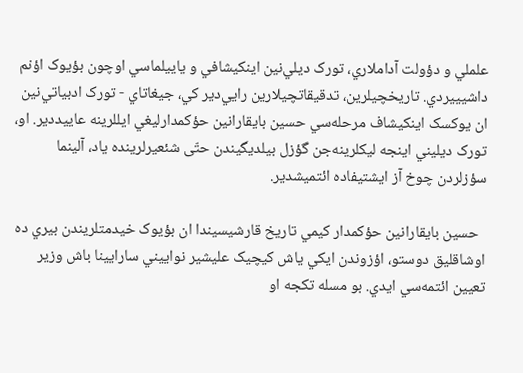علملي و دؤولت آداملاري، تورک ديلي‌نين اينکيشافي و ياييلماسي اوچون بؤيوک اؤنم داشيييردي. تاريخچيلرين، تدقيقاتچيلارين رايي‌دير کي، جيغاتاي - تورک ادبياتي‌نين ان يوکسک اينکيشاف مرحله‌سي حسین بايقارانين حؤکمدارليغي ايللرينه عاييددير. او، تورک ديليني اينجه ليکلرينه‌جن گؤزل بيلديگيندن حتّی شئعیرلرينده ياد، آلينما سؤزلردن چوخ آز ايشتيفاده ائتميشدير.

  حسین بايقارانين حؤکمدار کيمي تاريخ قارشيسيندا ان بؤيوک خيدمتلريندن بيري ده اوشاقليق دوستو، اؤزوندن ايکي ياش کيچيک علیشیر نواییني سارايينا باش وزیر تعيين ائتمه‌سي ايدي. بو مسله تکجه او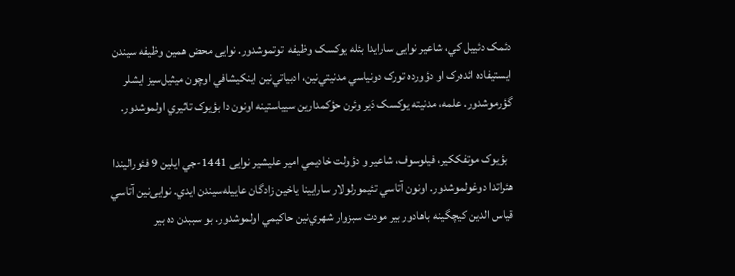دئمک دئييل کي، شاعير نوایی سارايدا بئله يوکسک وظيفه  توتموشدور. نوایی محض همين وظيفه سيندن ايستيفاده ائده‌رک او دؤورده تورک دونياسي مدنيتي‌نين، ادبياتي‌نين اينکيشافي اوچون ميثيل‌سيز ايشلر گؤرموشدور. علمه، مدنيته يوکسک دَير وئرن حؤکمدارين سيياستينه اونون دا بؤيوک تاثيري اولموشدور.

  بؤيوک موتفککير، فيلوسوف، شاعير و دؤولت خاديمي امير علیشیر نوایی 1441-جي ايلين 9 فئوراليندا هئراتدا دوغولموشدور. اونون آتاسي تئيمورلولار سارايينا ياخين زادگان عاييله‌سيندن ايدي. نوایی‌نين آتاسي قیاس الدین کيچگينه باهادور بير مودت سبزوار شهري‌نين حاکيمي اولموشدور. بو سببدن ده بير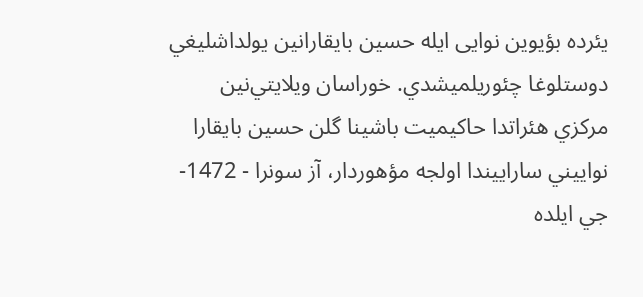يئرده بؤيوين نوایی ايله حسین بايقارانين يولداشليغي دوستلوغا چئوريلميشدي. خوراسان ويلايتي‌نين مرکزي هئراتدا حاکيميت باشينا گلن حسین بايقارا نواییني ساراييندا اولجه مؤهوردار، آز سونرا - 1472-جي ايلده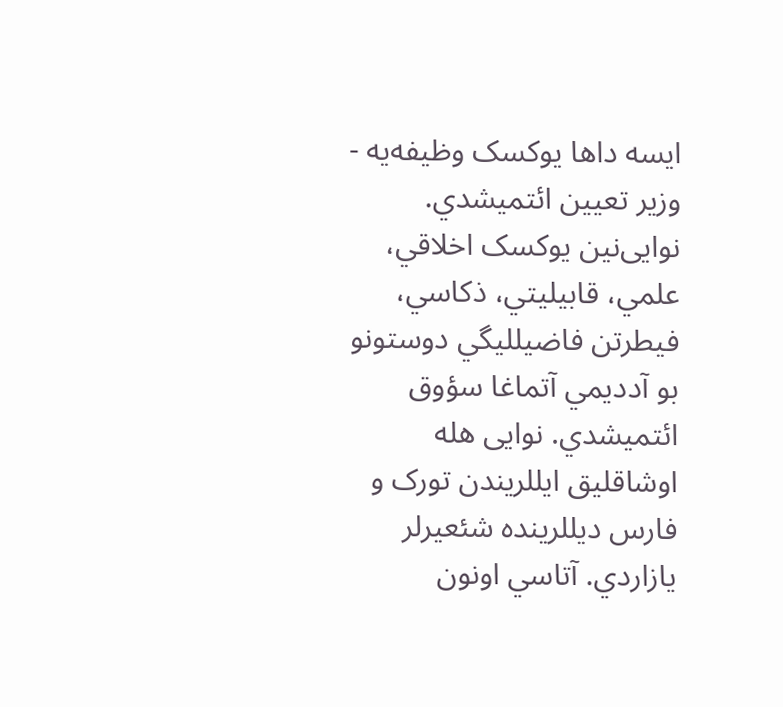ايسه داها يوکسک وظيفه‌يه - وزیر تعيين ائتميشدي. نوایی‌نين يوکسک اخلاقي، علمي، قابيليتي، ذکاسي، فيطرتن فاضيلليگي دوستونو بو آدديمي آتماغا سؤوق ائتميشدي. نوایی هله اوشاقليق ايللريندن تورک و فارس ديللرينده شئعیرلر يازاردي. آتاسي اونون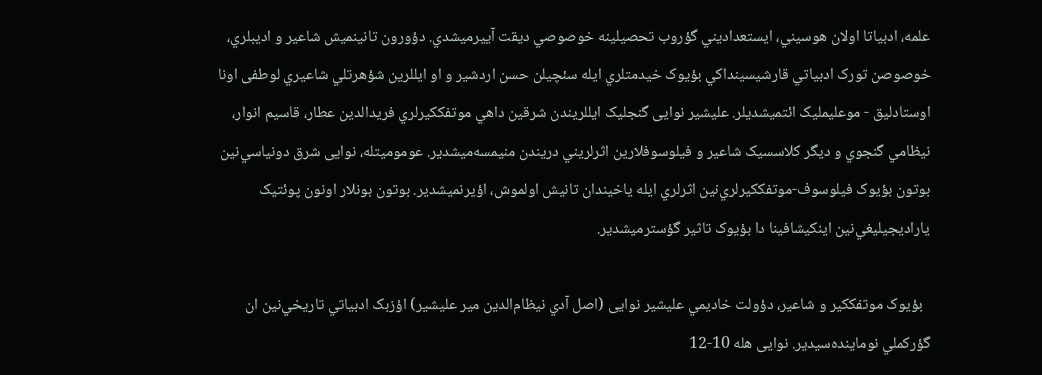علمه، ادبياتا اولان هوسيني، ايستعداديني گؤروب تحصيلينه خوصوصي ديقت آييرميشدي. دؤورون تانينميش شاعير و اديبلري، خوصوصن تورک ادبياتي قارشيسينداکي بؤيوک خيدمتلري ايله سئچيلن حسن اردشير و او ايللرين شؤهرتلي شاعيري لوطفی اونا اوستادليق - موعليمليک ائتميشديلر. علیشیر نوایی گنجليک ايللريندن شرقين داهي موتفککيرلري فریدالدین عطار، قاسيم انوار، نيظامي گنجوي و ديگر کلاسسيک شاعير و فيلوسوفلارين اثرلريني دريندن منيمسه‌ميشدير. عوموميتله، نوایی شرق دونياسي‌نين بوتون بؤيوک فيلوسوف-موتفککيرلري‌نين اثرلري ايله ياخيندان تانيش اولموش، اؤيرنميشدير. بوتون بونلار اونون پوئتيک ياراديجيليغي‌نين اينکيشافينا دا بؤيوک تاثير گؤسترميشدير.

  بؤيوک موتفککير و شاعير، دؤولت خاديمي علیشیر نوایی (اصل آدي نيظام‌الدين مير علیشیر) اؤزبک ادبياتي تاريخي‌نين ان گؤرکملي نوماينده‌سيدير. نوایی هله 10-12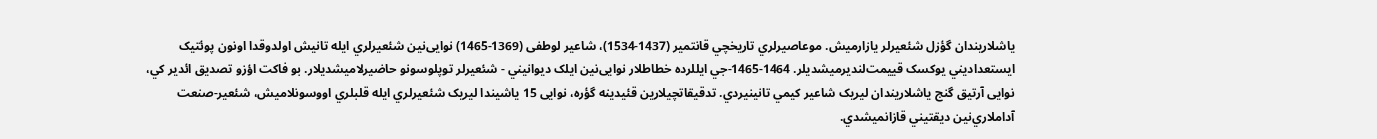ياشلاريندان گؤزل شئعیرلر يازارميش. موعاصيرلري تاريخچي قانتمير (1437-1534)، شاعير لوطفی (1369-1465) نوایی‌نين شئعیرلري ايله تانيش اولدوقدا اونون پوئتيک ايستعداديني يوکسک قييمت‌لنديرميشديلر. 1464-1465-جي ايللرده خطاطلار نوایی‌نين ايلک ديوانيني - شئعیرلر توپلوسونو حاضيرلاميشديلار. بو فاکت اؤزو تصديق ائدير کي، نوایی آرتيق گنج ياشلاريندان ليريک شاعير کيمي تانينيردي. تدقيقاتچيلارين قئيدينه گؤره، نوایی 15 ياشيندا ليريک شئعیرلري ايله قلبلري اووسونلاميش، شئعیر-صنعت آداملاري‌نين ديقتيني قازانميشدي.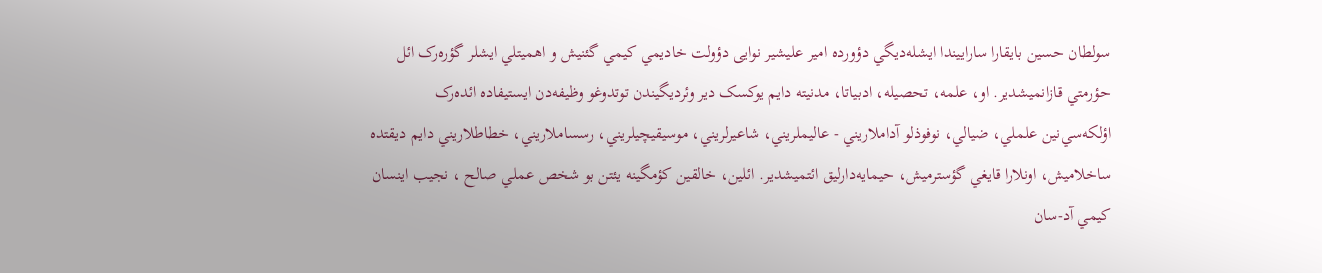سولطان حسین بايقارا ساراييندا ايشله‌ديگي دؤورده امير علیشیر نوایی دؤولت خاديمي کيمي گئنيش و اهميتلي ايشلر گؤره‌رک ائل حؤرمتي قازانميشدير. او، علمه، تحصيله، ادبياتا، مدنيته دايم يوکسک دير وئرديگيندن توتدوغو وظيفه‌دن ايستيفاده ائده‌رک اؤلکه‌سي‌نين علملي، ضيالي، نوفوذلو آداملاريني - عاليملريني، شاعيرلريني، موسيقيچيلريني، رسساملاريني، خطاطلاريني دايم ديقتده ساخلاميش، اونلارا قايغي گؤسترميش، حيمايه‌دارليق ائتميشدير. ائلين، خالقين کؤمگينه يئتن بو شخص عملي صالح ، نجيب اينسان کيمي آد-سان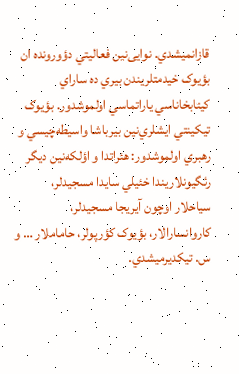قازانميشدي. نوایی‌نين فعاليتي دؤورونده ان بؤيوک خيدمتلريندن بيري ده ساراي کيتابخاناسي ياراتماسي اولموشدور. بؤيوک تيکينتي ايشلري‌نين بيرباشا واسيطه‌چيسي و رهبري اولموشدور: هئراتدا و اؤلکه‌نين ديگر رئگيونلاريندا خئيلي سايدا مسجيدلر، سياحلار اوچون آيريجا مسجيدلر، کاروانسارالار، بؤيوک کؤرپولر، حاماملار … و س. تيکديرميشدي.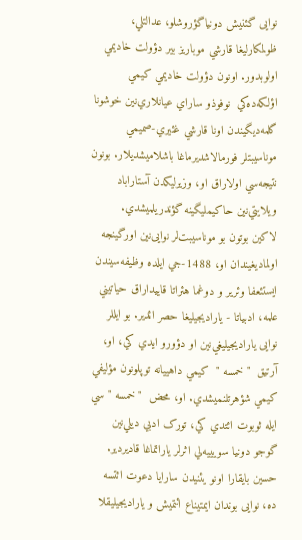نوایی گئنيش دونياگؤروشلو، عدالتلي، ظولمکارليغا قارشي موباريز بير دؤولت خاديمي اولوبدور. اونون دؤولت خاديمي کيمي اؤلکه‌ده‌کي  نوفوذو ساراي عيانلاري‌نين خوشونا گلمه‌ديگيندن اونا قارشي غئيري-صميمي موناسيبتلر فورمالاشديرماغا باشلاميشديلار. بونون نتيجه‌سي اولاراق او، وزیرليکدن آستاراباد ويلايتي‌نين حاکيمليگينه گؤندريلميشدي. لاکين بوتون بو موناسيبت‌لر نوایی‌نين اورگينجه اولماديغيندان او، 1488-جي ايلده وظيفه‌سيندن ايستئعفا وئرير و دوغما هئراتا قاييداراق حياتيني علمه، ادبياتا - ياراديجيليغا حصر ائدير. بو ايللر نوایی ياراديجيليغي‌نين او دؤورو ايدي کي، او، آرتيق  " خمسه "  کيمي داهييانه توپلونون مؤليفي کيمي شؤهرتلنميشدي. او، محض  " خمسه "سي ايله ثوبوت ائتدي کي، تورک ادبي ديلي‌نين گوجو دونيا سويييه‌لي اثرلر ياراتماغا قاديردير. حسین بايقارا اونو يئنيدن سارايا دعوت ائتسه ده، نوایی بوندان ايمتيناع ائتميش و ياراديجيليقلا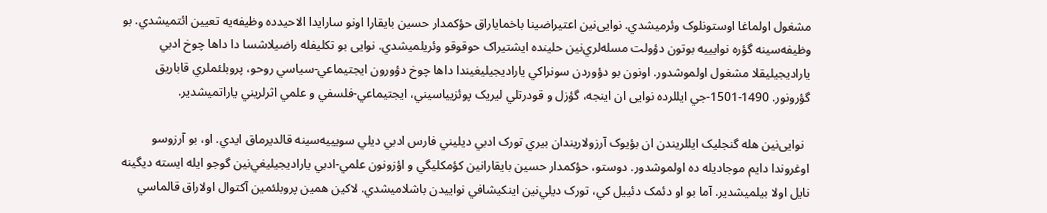مشغول اولماغا اوستونلوک وئرميشدي. نوایی‌نين اعتيراضينا باخماياراق حؤکمدار حسین بايقارا اونو سارايدا الاحيدده وظيفه‌يه تعيين ائتميشدي. بو وظيفه‌سينه گؤره نواییيه بوتون دؤولت مسله‌لري‌نين حلينده ايشتيراک حوقوقو وئريلميشدي. نوایی بو تکليفله راضيلاشسا دا داها چوخ ادبي ياراديجيليقلا مشغول اولموشدور. اونون بو دؤوردن سونراکي ياراديجيليغيندا داها چوخ دؤورون ايجتيماعي-سياسي روحو، پروبلئملري قاباريق گؤرونور. 1490-1501-جي ايللرده نوایی ان اينجه، گؤزل و قودرتلي ليريک پوئزيياسيني، ايجتيماعي-فلسفي و علمي اثرلريني ياراتميشدير.

  نوایی‌نين هله گنجليک ايللريندن ان بؤيوک آرزولاريندان بيري تورک ادبي ديليني فارس ادبي ديلي سويييه‌سينه قالديرماق ايدي. او، بو آرزوسو اوغروندا دايم موجاديله ده اولموشدور. دوستو، حؤکمدار حسین بايقارانين کؤمکليگي و اؤزونون علمي-ادبي ياراديجيليغي‌نين گوجو ايله ايسته ديگينه نايل اولا بيلميشدير. آما بو او دئمک دئييل کي، تورک ديلي‌نين اينکيشافي نواییدن باشلاميشدي. لاکين همين پروبلئمين آکتوال اولاراق قالماسي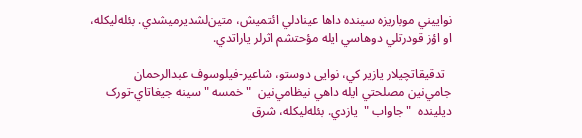نواییني موباريزه سينده داها عينادلي ائتميش، متين‌لشديرميشدي. بئله‌ليکله، او اؤز قودرتلي دوهاسي ايله مؤحتشم اثرلر ياراتدي.

  تدقيقاتچيلار يازير کي، نوایی دوستو، شاعير-فيلوسوف عبدالرحمان جامي‌نين مصلحتي ايله داهي نيظامي‌نين  " خمسه " سينه جيغاتاي-تورک ديلينده  " جاواب "  يازدي. بئله‌ليکله، شرق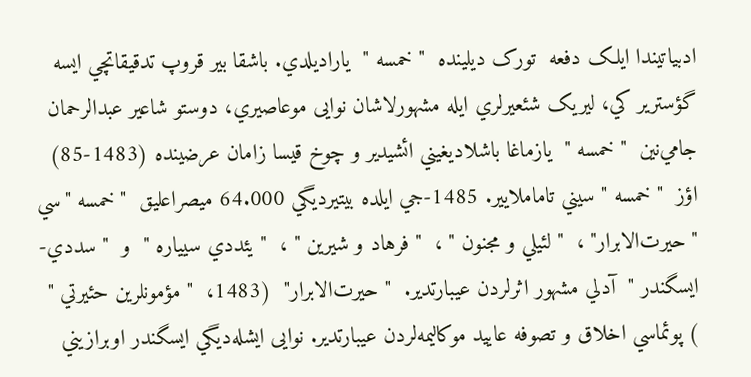ادبياتيندا ايلک دفعه  تورک ديلينده  " خمسه "  ياراديلدي. باشقا بير قروپ تدقيقاتچي ايسه گؤسترير کي، ليريک شئعیرلري ايله مشهورلاشان نوایی موعاصيري، دوستو شاعير عبدالرحمان جامي‌نين  " خمسه "  يازماغا باشلاديغيني ائشيدير و چوخ قيسا زامان عرضينده (1483-85) اؤز  " خمسه " سيني تاماملايير. 1485-جي ايلده بيتيرديگي 64.000 ميصراعليق  " خمسه "سي  " حیرت‌الابرار" ،  " لئيلي و مجنون " ،  " فرهاد و شيرين " ،  " يئددي سيياره "  و  " سددي-ايسگندر "  آدلي مشهور اثرلردن عيبارتدير.  " حیرت‌الابرار"  (1483،  " مؤمونلرين حئيرتي " ) پوئماسي اخلاق و تصوفه عاييد موکاليمه‌لردن عيبارتدير. نوایی ايشله‌ديگي ايسگندر اوبرازيني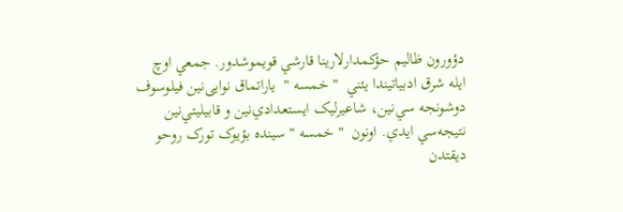دؤورون ظاليم حؤکمدارلارينا قارشي قويموشدور. جمعي اوچ ايله شرق ادبياتيندا يئني  " خمسه "  ياراتماق نوایی‌نين فيلوسوف دوشونجه سي‌نين، شاعيرليک ايستعدادي‌نين و قابيليتي‌نين نتيجه‌سي ايدي. اونون  " خمسه " سينده بؤيوک تورک روحو ديقتدن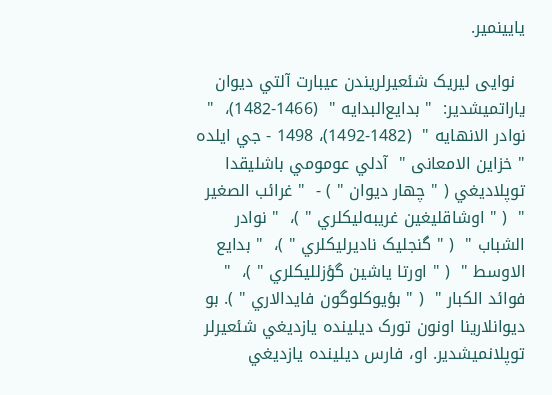يايينمير.

  نوایی ليريک شئعیرلريندن عيبارت آلتي ديوان ياراتميشدير:  " بدایع‌البدایه "  (1466-1482)،  " نوادر الانهایه "  (1482-1492)، 1498 - جي ايلده  " خزاين الامعانی "  آدلي عومومي باشليقدا توپلاديغي ( " چهار ديوان " ) -  " غرائب الصغیر "  ( " اوشاقليغين غريبه‌ليکلري " )،  " نوادر الشباب "  ( " گنجليک ناديرليکلري " )،  " بدایع الاوسط "  ( " اورتا ياشين گؤزلليکلري " )،  " فوائد الکبار "  ( " بؤيوکلوگون فايدالاري " ). بو ديوانلارينا اونون تورک ديلينده يازديغي شئعیرلر توپلانميشدير. او، فارس ديلينده يازديغي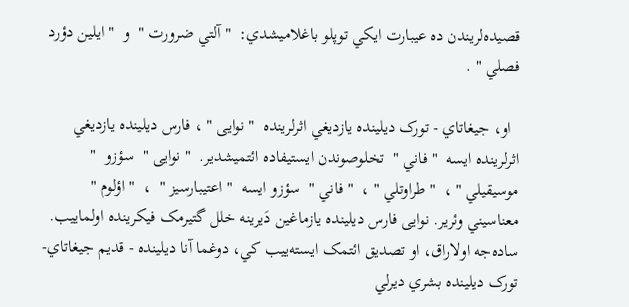قصيده‌لريندن ده عيبارت ايکي توپلو باغلاميشدي:  " آلتي ضرورت "  و  " ايلين دؤرد فصلي " .

  او، جيغاتاي - تورک ديلينده يازديغي اثرلرينده  " نوایی " ، فارس ديلينده يازديغي اثرلرينده ايسه  " فاني "  تخلوصوندن ايستيفاده ائتميشدير.  " نوایی "  سؤزو  " موسيقيلي " ،  " طراوتلي " ،  " فاني "  سؤزو ايسه  " اعتيبارسيز "  ،  " اؤلوم "  معناسيني وئرير. نوایی فارس ديلينده يازماغين دَيرينه خلل گتيرمک فيکرينده اولماييب. ساده‌جه اولاراق، او تصديق ائتمک ايسته‌ييب کي، دوغما آنا ديلينده - قديم جيغاتاي-تورک ديلينده بشري ديرلي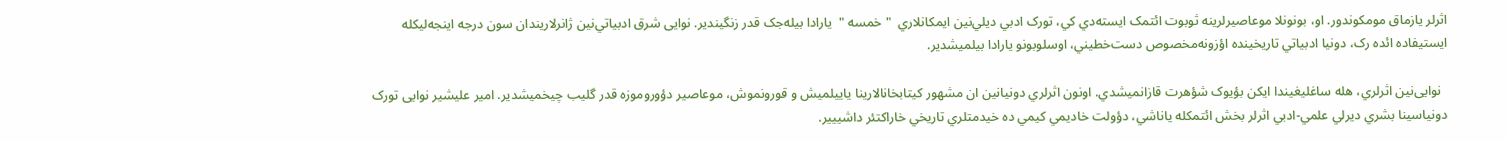اثرلر يازماق مومکوندور. او، بونونلا موعاصيرلرينه ثوبوت ائتمک ايسته‌دي کي، تورک ادبي ديلي‌نين ايمکانلاري  " خمسه "  يارادا بيله‌جک قدر زنگيندير. نوایی شرق ادبياتي‌نين ژانرلاريندان سون درجه اينجه‌ليکله ايستيفاده ائده‌ ‌رک، دونيا ادبياتي تاريخينده اؤزونه‌مخصوص دست‌خطيني، اوسلوبونو يارادا بيلميشدير.

  نوایی‌نين اثرلري، هله ساغليغيندا ايکن بؤيوک شؤهرت قازانميشدي. اونون اثرلري دونيانين ان مشهور کيتابخانالارينا ياييلميش و قورونموش، موعاصير دؤوروموزه قدر گليب چيخميشدير. امير علیشیر نوایی تورک دونياسينا بشري ديرلي علمي-ادبي اثرلر بخش ائتمکله ياناشي، دؤولت خاديمي کيمي ده خيدمتلري تاريخي خاراکتئر داشييير.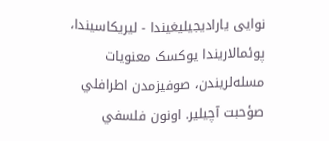نوایی ياراديجيليغيندا - ليريکاسيندا، پوئمالاريندا يوکسک معنويات مسله‌لريندن، صوفیزمدن اطرافلي صؤحبت آچيلير. اونون فلسفي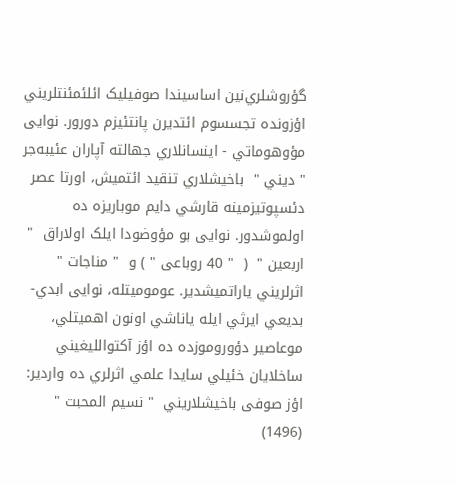گؤروشلري‌نين اساسيندا صوفیليک ائلئمئنتلريني اؤزونده تجسسوم ائتديرن پانتئيزم دورور. نوایی مؤوهوماتي - اينسانلاري جهالته آپاران عئيبه‌جر  " ديني "  باخيشلاري تنقيد ائتميش، اورتا عصر دئسپوتيزمينه قارشي دايم موباريزه ده اولموشدور. نوایی بو مؤوضودا ايلک اولاراق  " اربعين "  (  " 40 روباعی " ) و  " مناجات "  اثرلريني ياراتميشدير. عوموميتله، نوایی ابدي-بديعي ايرثي ايله ياناشي اونون اهميتلي، موعاصير دؤوروموزده ده اؤز آکتوالليغيني ساخلايان خئيلي سايدا علمي اثرلري ده واردير: اؤز صوفی باخيشلاريني  " نسيم المحبت "  (1496)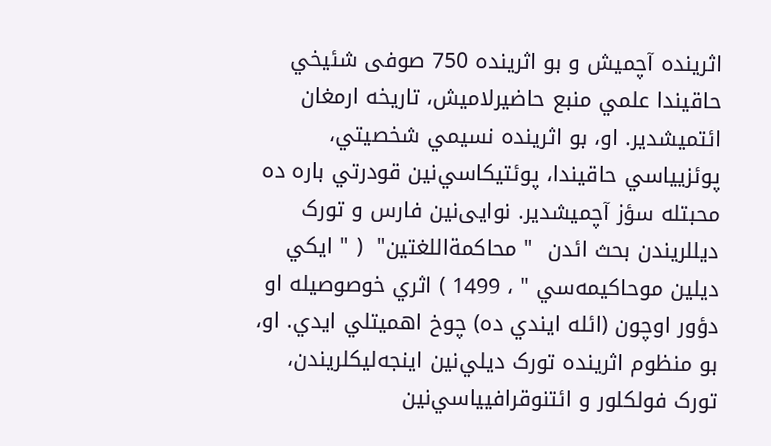اثرينده آچميش و بو اثرينده 750 صوفی شئيخي حاقيندا علمي منبع حاضيرلاميش، تاريخه ارمغان ائتميشدير. او، بو اثرينده نسيمي شخصيتي، پوئزيياسي حاقيندا، پوئتيکاسي‌نين قودرتي باره ده محبتله سؤز آچميشدير. نوایی‌نين فارس و تورک ديللريندن بحث ائدن  " محاکمةاللغتین"  ( " ايکي ديلين موحاکيمه‌سي " ، 1499 ) اثري خوصوصيله او دؤور اوچون (ائله ايندي ده) چوخ اهميتلي ايدي. او، بو منظوم اثرينده تورک ديلي‌نين اينجه‌ليکلريندن، تورک فولکلور و ائتنوقرافيياسي‌نين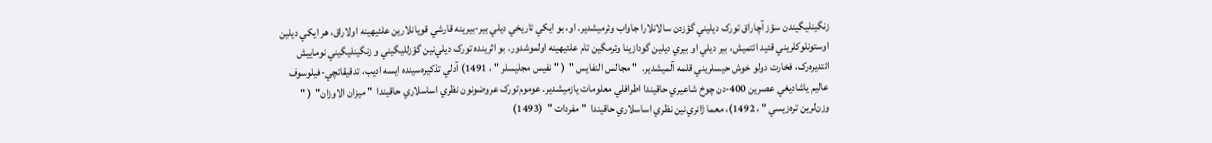زنگينليگيندن سؤز آچاراق تورک ديليني گؤزدن سالانلارا جاواب وئرميشدير. او، بو ايکي تاريخي ديلي بير-بيرينه قارشي قويانلارين علئيهينه اولاراق، هر ايکي ديلين اوستونلوکلريني قئيد ائتميش، بير ديلي او بيري ديلين گودازينا وئرمگين تام علئيهينه اولموشدور. بو اثرينده تورک ديلي‌نين گؤزلليگيني و زنگينليگيني نوماييش ائتديره‌رک، فخارت دولو خوش حيسلريني قلمه آلميشدير.  " مجالس النفايس "  ( " نفيس مجليسلر " ، 1491) آدلي تذکيره‌سينده ايسه اديب، تدقيقاتچي-فيلوسوف عاليم ياشاديغي عصرين 400-دن چوخ شاعيري حاقيندا اطرافلي معلومات يازميشدير. عوموم‌تورک عروضونون نظري اساسلاري حاقيندا  " ميزان الاوزان"  ( " وزن‌لرين تره‌زيسي " ، 1492)، معما ژانري‌نين نظري اساسلاري حاقيندا  " مفردات "  (1493)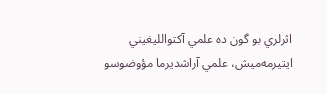اثرلري بو گون ده علمي آکتوالليغيني ايتيرمه‌ميش، علمي آراشديرما مؤوضوسو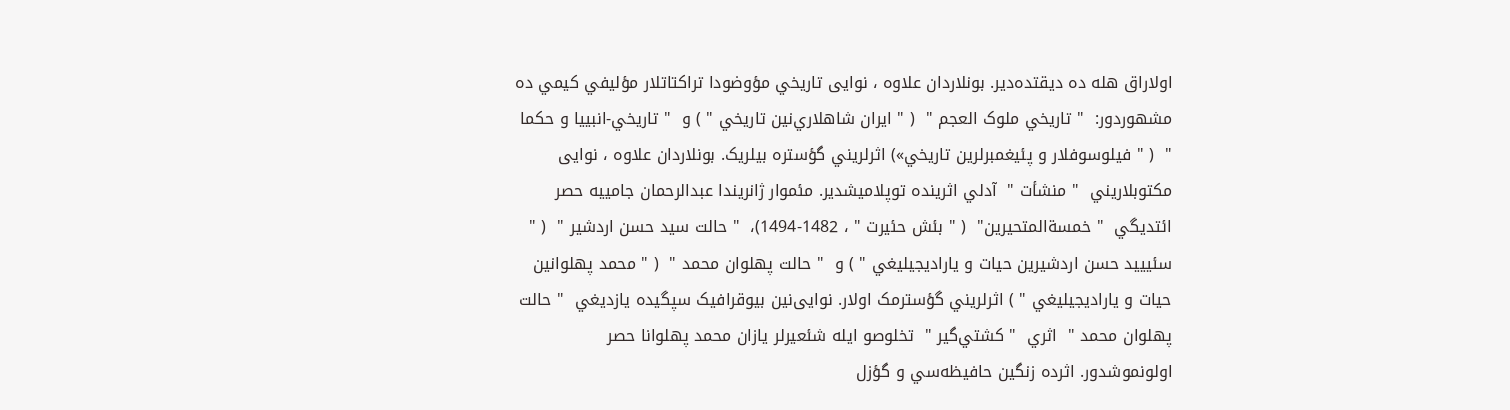اولاراق هله ده ديقتده‌دير. بونلاردان علاوه ، نوایی تاريخي مؤوضودا تراکتاتلار مؤليفي کيمي ده مشهوردور:  " تاريخي ملوک العجم "  ( " ايران شاهلاري‌نين تاريخي " ) و  " تاريخي-انبييا و حکما "  ( " فيلوسوفلار و پئيغمبرلرين تاريخي») اثرلريني گؤستره بيلريک. بونلاردان علاوه ، نوایی مکتوبلاريني  " منشأت "  آدلي اثرينده توپلاميشدير. مئموار ژانريندا عبدالرحمان جامييه حصر ائتديگي  " خمسةالمتحیرین"  ( " بئش حئيرت " ، 1482-1494)،  " حالت سید حسن اردشير "  ( " سئيييد حسن اردشيرين حيات و ياراديجيليغي " ) و  " حالت پهلوان محمد "  ( " محمد پهلوانين حيات و ياراديجيليغي " ) اثرلريني گؤسترمک اولار. نوایی‌نين بيوقرافيک سپگيده يازديغي  " حالت پهلوان محمد "  اثري  " کشتي‌گير "  تخلوصو ايله شئعیرلر يازان محمد پهلوانا حصر اولونموشدور. اثرده زنگين حافيظه‌سي و گؤزل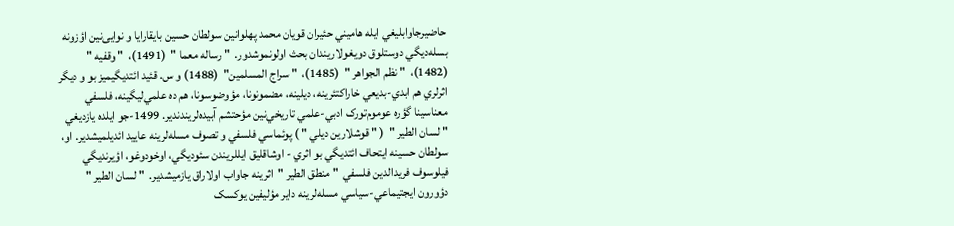حاضيرجاوابليغي ايله هاميني حئيران قويان محمد پهلوانين سولطان حسین بايقارايا و نوایی‌نين اؤزونه بسله‌ديگي دوستلوق دويغولاريندان بحث اولونموشدور.  " رساله معما "  (1491)،  " وقفيه "  (1482)،  " نظم الجواهر "  (1485)،  " سراج المسلمین"  (1488) و س. قئيد ائتديگيميز بو و ديگر اثرلري هم ابدي-بديعي خاراکتئرينه، ديلينه، مضمونونا، مؤوضوسونا، هم ده علمي‌ليگينه، فلسفي معناسينا گؤره عوموم‌تورک ادبي-علمي تاريخي‌نين مؤحتشم آبيده‌لريندندير. 1499-جو ايلده يازديغي  " لسان الطیر "  ( " قوشلارين ديلي " ) پوئماسي فلسفي و تصوف مسله‌لرينه عاييد ائديلميشدير. او، سولطان حسینه ايتحاف ائتديگي بو اثري - اوشاقليق ايللريندن سئوديگي، اوخودوغو، اؤيرنديگي فيلوسوف فریدالدین فلسفي  " منطق الطیر "  اثرينه جاواب اولاراق يازميشدير.  " لسان الطیر "  دؤورون ايجتيماعي-سياسي مسله‌لرينه داير مؤليفين يوکسک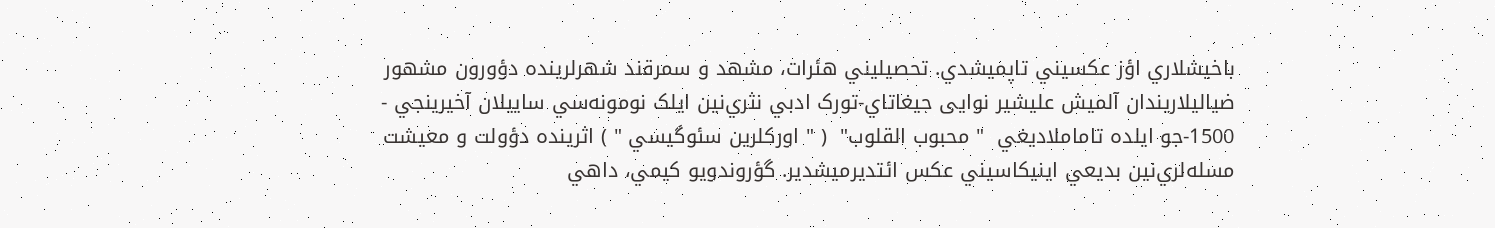باخيشلاري اؤز عکسيني تاپميشدي. تحصيليني هئرات، مشهد و سمرقند شهرلرينده دؤورون مشهور ضياليلاريندان آلميش علیشیر نوایی جيغاتاي-تورک ادبي نثري‌نين ايلک نومونه‌سي ساييلان آخيرينجي - 1500-جو ايلده تاماملاديغي  " محبوب القلوب"  ( " اورکلرين سئوگيسي " ) اثرينده دؤولت و معیشت مسله‌لري‌نين بديعي اينيکاسيني عکس ائتديرميشدير. گؤروندويو کيمي، داهي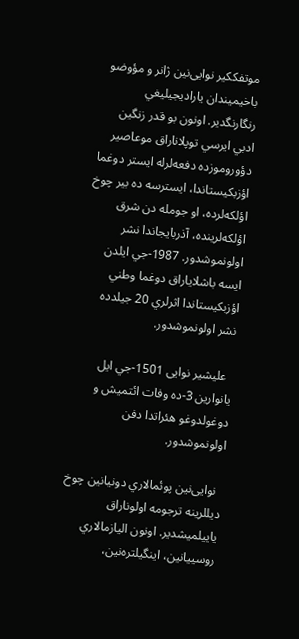موتفککير نوایی‌نين ژانر و مؤوضو باخيميندان ياراديجيليغي رنگارنگدير. اونون بو قدر زنگين ادبي ايرسي توپلاناراق موعاصير دؤوروموزده دفعه‌لرله ايستر دوغما اؤزبکيستاندا، ايسترسه ده بير چوخ اؤلکه‌لرده، او جومله دن شرق اؤلکه‌لرينده، آذربايجاندا نشر اولونموشدور. 1987-جي ايلدن ايسه باشلاياراق دوغما وطني اؤزبکيستاندا اثرلري 20 جيلدده نشر اولونموشدور.

  علیشیر نوایی 1501-جي ايل يانوارين 3-ده وفات ائتميش و دوغولدوغو هئراتدا دفن اولونموشدور.

  نوایی‌نين پوئمالاري دونيانين چوخ ديللرينه ترجومه اولوناراق ياييلميشدير. اونون اليازمالاري روسييانين، اينگيلتره‌نين،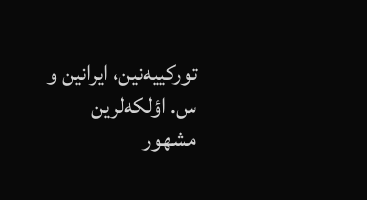تورکييه‌نين، ايرانين و س. اؤلکه‌لرين مشهور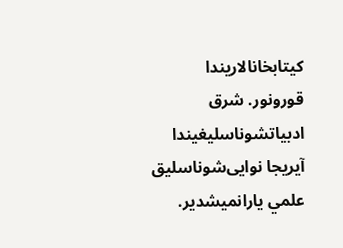کيتابخانالاريندا قورونور. شرق ادبياتشوناسليغيندا آيريجا نوایی‌شوناسليق علمي يارانميشدير.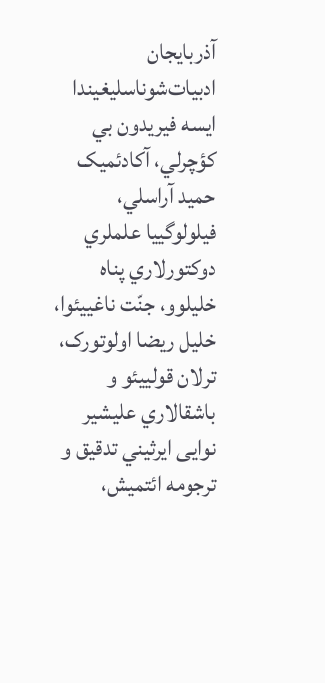آذربايجان ادبيات‌شوناسليغيندا ايسه فيريدون بي کؤچرلي، آکادئميک حميد آراسلي، فيلولوگييا علملري دوکتورلاري پناه خليلوو، جنّت ناغييئوا، خليل ريضا اولوتورک، ترلان قولييئو و باشقالاري علیشیر نوایی ايرثيني تدقيق و ترجومه ائتميش،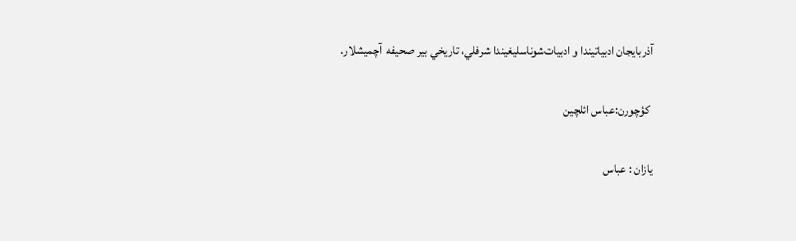آذربايجان ادبياتيندا و ادبيات‌شوناسليغيندا شرفلي، تاريخي بير صحيفه  آچميشلار.

 کؤچورن:عباس ائلچین

يازان : عباس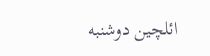ائلچین دوشنبه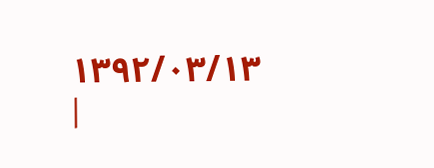۱۳۹۲/۰۳/۱۳ |